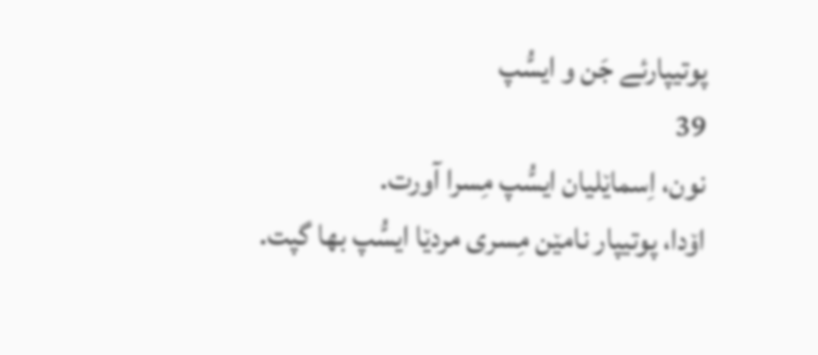پوتیپارئے جَن و ایسُّپ
39
نون، اِسماێلیان ایسُّپ مِسرا آورت.
اۆدا، پوتیپار نامێن مِسری مردێا ایسُّپ بها گپت.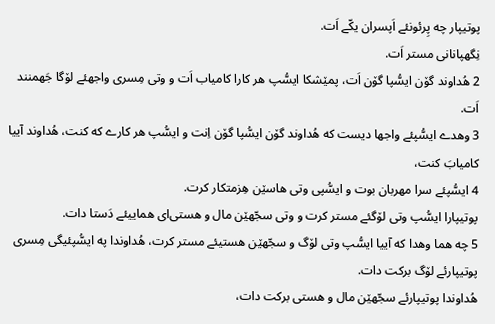پوتیپار چه پِرئونئے اَپسران یکّے اَت.
نِگهپانانی مستر اَت.
2 هُداوند گۆن ایسُّپا گۆن اَت، پمێشکا ایسُّپ هر کارا کامیاب اَت و وتی مِسری واجهئے لۆگا جَهمنند اَت.
3 وهدے ایسُّپئے واجها دیست که هُداوند گۆن ایسُّپا گۆن اِنت و ایسُّپ هر کارے که کنت، هُداوند آییا کامیابَ کنت،
4 ایسُّپئے سرا مهربان بوت و ایسُّپی وتی هاسێن هِزمتکار کرت.
پوتیپارا ایسُّپ وتی لۆگئے مستر کرت و وتی سجّهێن مال و هستی‌ای هماییئے دَستا دات.
5 چه هما وهدا که آییا ایسُّپ وتی لۆگ و سجّهێن هستیئے مستر کرت، هُداوندا په ایسُّپئیگی مِسری پوتیپارئے لۆگ برکت دات.
هُداوندا پوتیپارئے سجّهێن مال و هستی برکت دات،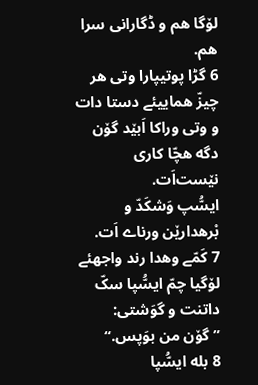لۆگا هم و ڈگارانی سرا هم.
6 گڑا پوتیپارا وتی هر چیزّ هماییئے دستا دات و وتی وراکا اَبێد گۆن دگه هچّا کاری نێست‌اَت.
ایسُّپ وَشکَدّ و بْرهدارێن ورناے اَت.
7 کَمّے وهدا رند واجهئے لۆگیا چمّ ایسُّپا سکّ داتنت و گوَشتی:
”گۆن من بوَپس.“
8 بله ایسُّپا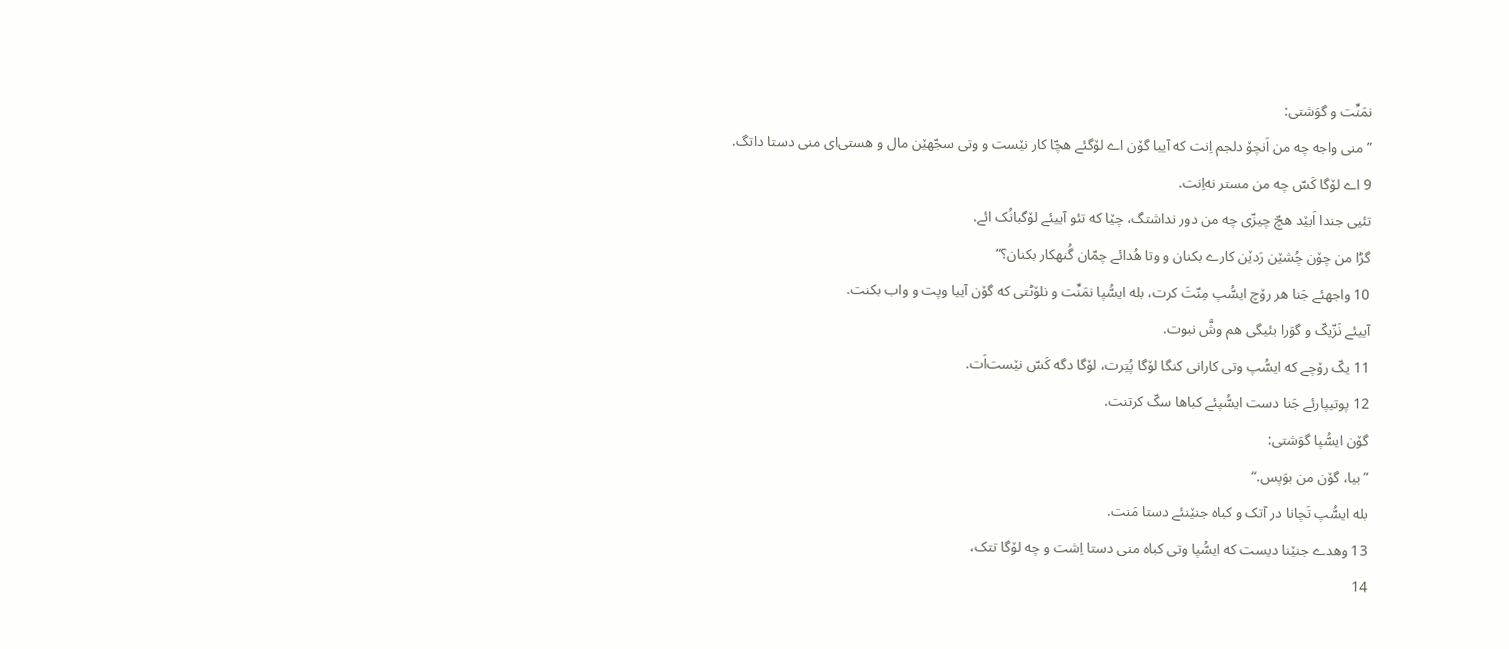نمَنِّت و گوَشتی:
”منی واجه چه من اَنچۆ دلجم اِنت که آییا گۆن اے لۆگئے هچّا کار نێست و وتی سجّهێن مال و هستی‌ای منی دستا داتگ.
9 اے لۆگا کَسّ چه من مستر نه‌اِنت.
تئیی جندا اَبێد هچّ چیزّی چه من دور نداشتگ، چێا که تئو آییئے لۆگبانُک ائے.
گڑا من چۆن چُشێن رَدێن کارے بکنان و وتا هُدائے چمّان گُنهکار بکنان؟“
10 واجهئے جَنا هر رۆچ ایسُّپ مِنّتَ کرت، بله ایسُّپا نمَنِّت و نلۆٹتی که گۆن آییا وپت و واب بکنت.
آییئے نَزّیکّ و گوَرا بئیگی هم وشَّ نبوت.
11 یکّ رۆچے که ایسُّپ وتی کارانی کنگا لۆگا پُتِرت، لۆگا دگه کَسّ نێست‌اَت.
12 پوتیپارئے جَنا دست ایسُّپئے کباها سکّ کرتنت.
گۆن ایسُّپا گوَشتی:
”بیا، گۆن من بوَپس.“
بله ایسُّپ تَچانا در آتک و کباه جنێنئے دستا مَنت.
13 وهدے جنێنا دیست که ایسُّپا وتی کباه منی دستا اِشت و چه لۆگا تتک،
14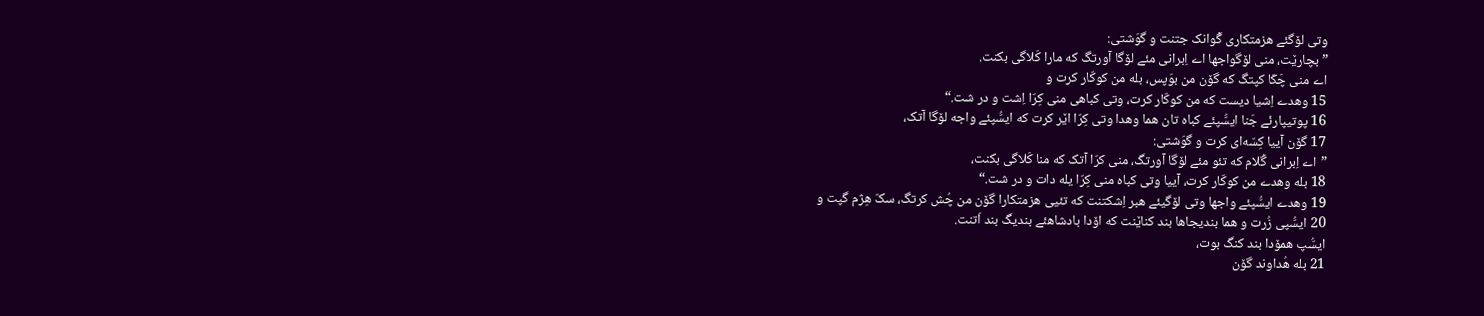وتی لۆگئے هزمتکاری گْوانک جتنت و گوَشتی:
”بچارێت، منی لۆگواجها اے اِبرانی مئے لۆگا آورتگ که مارا کَلاگی بکنت.
اے منی چَکّا کپتگ که گۆن من بوَپس، بله من کوکّار کرت و
15 وهدے اِشیا دیست که من کوکّار کرت، وتی کباهی منی کِرّا اِشت و در شت.“
16 پوتیپارئے جَنا ایسُّپئے کباه تان هما وهدا وتی کِرّا اێر کرت که ایسُّپئے واجه لۆگا آتک،
17 گۆن آییا کِسّه‌ای کرت و گوَشتی:
”اے اِبرانی گُلام که تئو مئے لۆگا آورتگ، منی کرّا آتک که منا کَلاگی بکنت،
18 بله وهدے من کوکّار کرت، آییا وتی کباه منی کِرّا یله دات و در شت.“
19 وهدے ایسُّپئے واجها وتی لۆگیئے هبر اِشکتنت که تئیی هزمتکارا گۆن من چُش کرتگ، سکّ هِژم گپت و
20 ایسُّپی زُرت و هما بندیجاها بند کناێنت که اۆدا بادشاهئے بندیگ بند اَتنت.
ایسُّپ همۆدا بند کنگ بوت،
21 بله هُداوند گۆن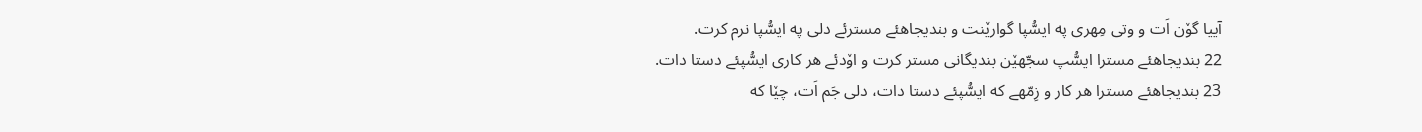آییا گۆن اَت و وتی مِهری په ایسُّپا گوارێنت و بندیجاهئے مسترئے دلی په ایسُّپا نرم کرت.
22 بندیجاهئے مسترا ایسُّپ سجّهێن بندیگانی مستر کرت و اۆدئے هر کاری ایسُّپئے دستا دات.
23 بندیجاهئے مسترا هر کار و زِمّهے که ایسُّپئے دستا دات، دلی جَم اَت، چێا که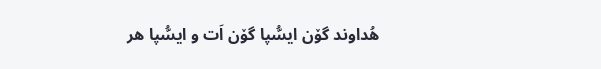هُداوند گۆن ایسُّپا گۆن اَت و ایسُّپا هر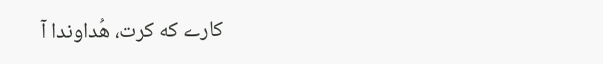کارے که کرت، هُداوندا آ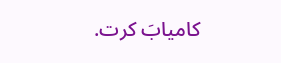کامیابَ کرت.